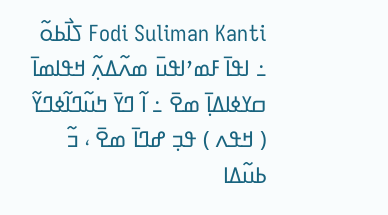Fodi Suliman Kanti ߖߊ߯ߕߋ߬ ߸ ߊߟߊ߫ ߓߘߴߊߟߎ߫ ߘߍ߬ߡߍ߲߬ ߞߟߊߘߊ߫ ߛߌߦߊߡߊ߲߫ ߘߐ߫ ߸ ߊ߬ ߣߌ߫ ߤߎ߬ߣߊ߬ߦߣߌ߬ ( ߞߟߍ ) ߟߏ߲ ߝߣߊ߫ ߘߐ߫ ، ߏ߬ ߕߎ߬ߡߊ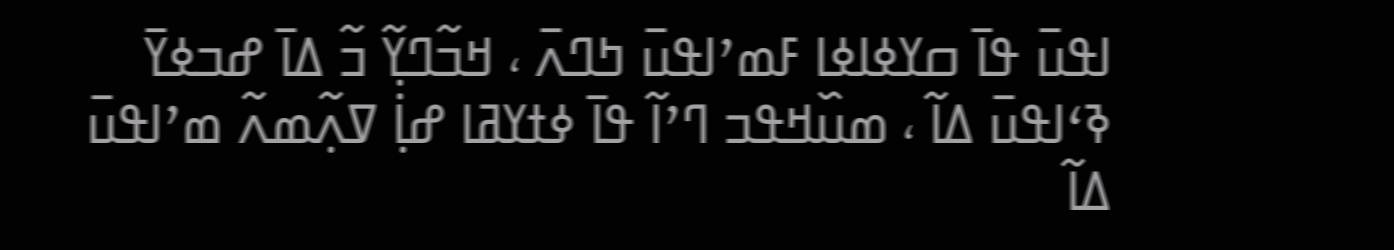ߊߟߎ߫ ߟߊ߫ ߛߌߦߊߦߊ ߓߘߴߊߟߎ߫ ߤߣߍ߫ ، ߞߏ߬ߣߌ߲߬ ߏ߬ ߡߊ߫ ߝߏߦߌ߫ ߢߵߊߟߎ߫ ߡߊ߬ ، ߘߎ߰ߞߟߏ ߣߴߊ߬ ߟߊ߫ ߦߙߌߥߊ ߝߊ߲߭ ߜߍ߲߬ߘߍ߬ ߘߴߊߟߎ߫ ߡߊ߬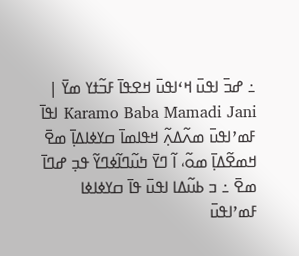߸ ߝߏ߫ ߊߟߎ߫ ߞߵߊߟߎ߫ ߞߐߟߊ߫ ߓߏ߬ߙߌ ߘߌ߫ |
Karamo Baba Mamadi Jani ߊߟߊ߫ ߓߘߴߊߟߎ߫ ߘߍ߬ߡߍ߲߬ ߞߟߊߘߊ߫ ߛߌߦߊߡߊ߲߫ ߘߐ߫ ߞߘߐ߬ߡߊ߲߫ ߘߋ߬، ߊ߬ ߣߌ߫ ߤߎ߬ߣߊ߬ߦߣߌ߬ ߟߏ߲ ߝߣߊ߫ ߘߐ߫ ߸ ߏ ߕߎ߬ߡߊ ߊߟߎ߫ ߟߊ߫ ߛߌߦߊߦߊ ߓߘߴߊߟߎ߫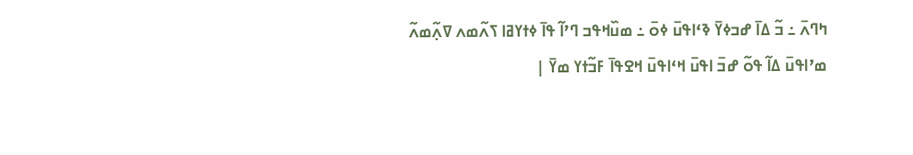ߤߣߍ߫ ߸ ߏ߬ ߡߊ߫ ߝߏߦߌ߫ ߢߵߊߟߎ߫ ߦߋ߫ ߸ ߘߎ߰ߞߟߏ ߣߴߊ߬ ߟߊ߫ ߦߙߌߥߊ ߖߍ߬ߘߍ ߜߍ߲߬ߘߍ߬ ߘߴߊߟߎ߫ ߡߊ߬ ߟߋ߬ ߝߏ߫ ߊߟߎ߫ ߞߵߊߟߎ߫ ߞߐߟߊ߫ ߓߏ߬ߙߌ ߘߌ߫ |